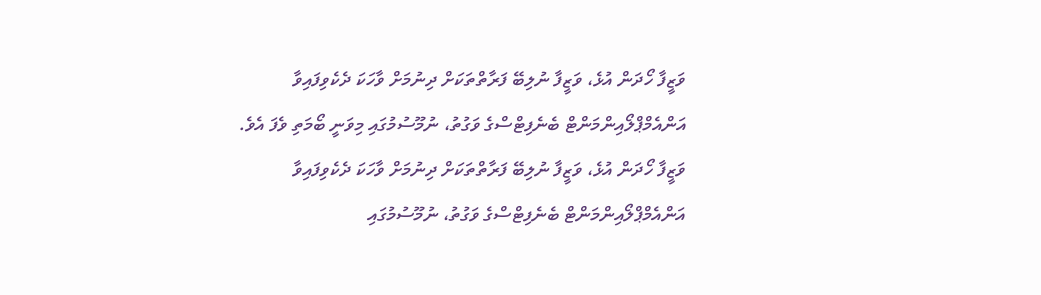ވަޒީފާ ހޯދަން އުޅެ، ވަޒީފާ ނުލިބޭ ފަރާތްތަކަށް ދިނުމަށް ވާހަކަ ދެކެވިފައިވާ އަންއެމްޕްލޯއިންމަންޓް ބެނެފިޓްސްގެ ވަގުތު، ނުމޫސުމުގައި މިވަނީ ބޯމަތި ވެފަ އެވެ.
ވަޒީފާ ހޯދަން އުޅެ، ވަޒީފާ ނުލިބޭ ފަރާތްތަކަށް ދިނުމަށް ވާހަކަ ދެކެވިފައިވާ އަންއެމްޕްލޯއިންމަންޓް ބެނެފިޓްސްގެ ވަގުތު، ނުމޫސުމުގައި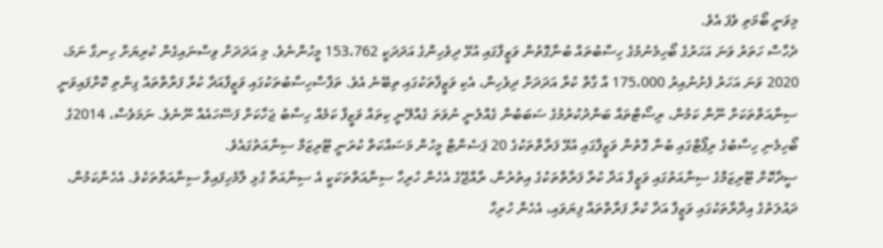މިވަނީ ބޯމަތި ވެފަ އެވެ.
ދެހާސް ހަތަރު ވަނަ އަހަރުގެ ބޯހިމެނުމުގެ ހިސާބުތައް ބުނާގޮތުން ވަޒީފާގައި އުޅޭ ދިވެހިންގެ އަދަދަކީ 153،762 މީހުންނެވެ. މި އަދަދަށް ވިސްނައިގެން ކުރިޔަށް ހިނގާ ނަމަ، 2020 ވަނަ އަހަރު ފެށުނުއިރު 175،000 އާ ގާތް ކުރާ އަދަދަށް ދިވެހިން، އެކި ވަޒީފާތަކުގައި ތިބޭނެ އެވެ. ތަފާސްހިސާބުތަކުގައި ވަޒީފާއަދާ ކުރާ ފަރާތްތައް ގިންތި ކޮށްފައިވަނީ ސިނާއަތްތަކަށް ނޫން ކަމުން، ރިސޯޓްތައް ބަންދުކުރުމުގެ ސަބަބުން ގެއްލުނީ ނުވަތަ ގެއްލޭނީ ކިތައް ވަޒީފާ ކަމެއް ހިސާބު ޖަހާކަށް ފަސޭހައެއް ނޫނެވެ. ނަމަވެސް، 2014ގެ ބޯހިމެނި ހިސާބުގެ ރިޕޯޓްގައި ބުނާ ގޮތުން ވަޒީފާގައި އުޅޭ ފަރާތްތަކުގެ 20 ޕަސެންޓް މީހުން މަސައްކަތް ކުރަނީ ޓޫރިޒަމް ސިނާއަތުގައެވެ.
ސީދާކޮށް ޓޫރިޒަމްގެ ސިނާއަތުގައި ވަޒީފާ އަދާ ކުރާ ފަރާތްތަކުގެ އިތުރުން، ރާއްޖޭގެ އެހެން ހުރިހާ ސިނާއަތްތަކަކީ އެ ސިނާއަތާ ގުޅި ލާމެހިފައިވާ ސިނާއަތްތަކެވެ. އެހެންކަމުން، ދައުލަތުގެ އިދާރާތަކުގައި ވަޒީފާ އަދާ ކުރާ ފަރާތްތައް ފިޔަވައި، އެހެން ހުރިހާ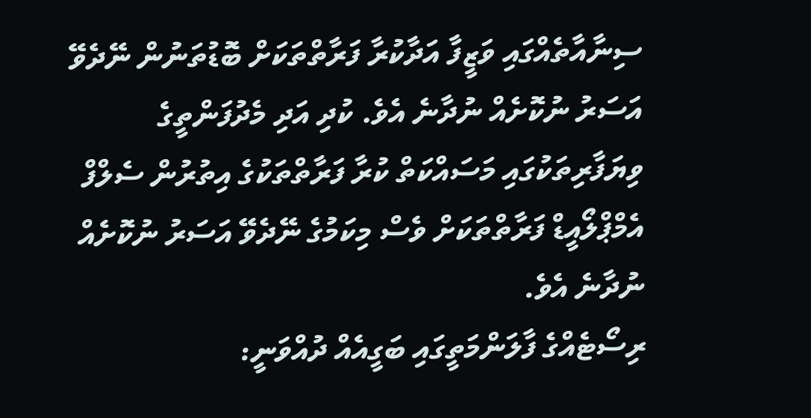ސިނާއާތެއްގައި ވަޒީފާ އަދާކުރާ ފަރާތްތަކަށް ބޮޑުތަނުން ނޭދެވޭ އަސަރު ނުކޮށެއް ނުދާނެ އެވެ. ކުދި އަދި މެދުފަންތީގެ ވިޔަފާރިތަކުގައި މަސައްކަތް ކުރާ ފަރާތްތަކުގެ އިތުރުން ސެލްފް އެމްޕްލޯއީޑް ފަރާތްތަކަށް ވެސް މިކަމުގެ ނޭދެވޭ އަސަރު ނުކޮށެއް ނުދާނެ އެވެ.
ރިސޯޓެއްގެ ފާލަންމަތީގައި ބަގީއެއް ދުއްވަނީ: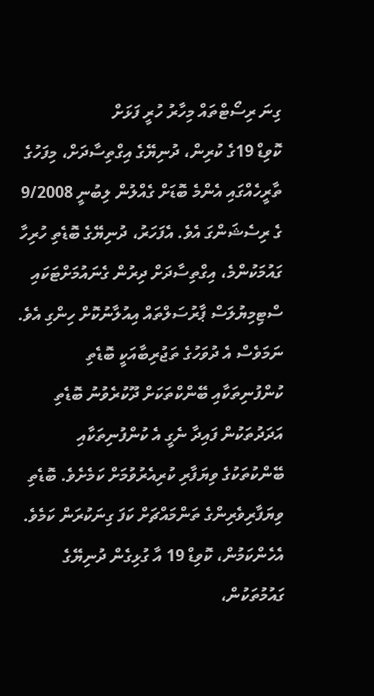ގިނަ ރިސޯޓްތައް މިހާރު ހުރީ ފަޅަށް
ކޮވިޑް 19ގެ ކުރިން، ދުނިޔޭގެ އިގްތިސާދަށް، މިފަހުގެ ތާރީހެއްގައި އެންމެ ބޮޑަށް ގެއްލުން ލިބުނީ 9/2008 ގެ ރިސެޝަންގަ އެވެ. އެފަހަރު، ދުނިޔޭގެ ބޮޑެތި ހުރިހާ ގައުމަކުންމެ، އިގްތިސާދަށް ދިރުން ގެނައުމަށްޓަކައި ސްޓިމިޔުލަސް ޕާރުސަލްތައް އިއުލާނުކޮށް ހިންގި އެވެ. ނަމަވެސް އެ ދުވަހުގެ ތަޖުރިބާއަކީ ބޮޑެތި ކުންފުނިތަކާއި ބޭންކްތަކަށް ދޫކުރެވުނު ބޮޑެތި އަދަދުތަކުން ފައިދާ ނެގީ އެ ކުންފުނިތަކާއި ބޭންކުތަކުގެ ވިޔަފާރި ކުރިއެރުވުމަށް ކަމެށެވެ. ބޮޑެތި ވިޔަފާރިވެރިންގެ ތަންމައްޗަށް ކަފަ ގިނަކުރަން ކަމެވެ. އެހެންކަމުން، ކޮވިޑް 19 އާ ގުޅިގެން ދުނިޔޭގެ ގައުމުތަކުން،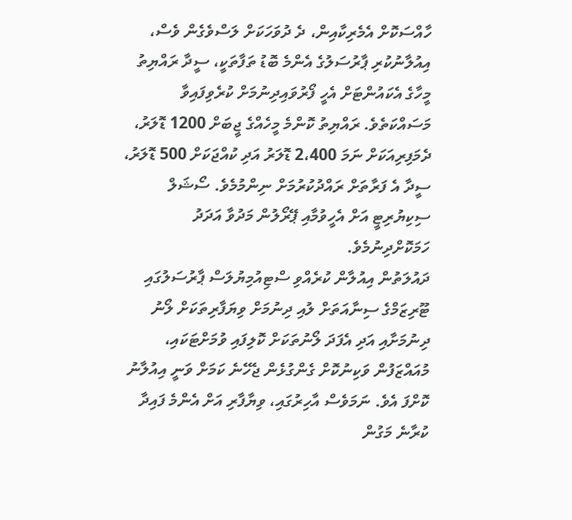ހާއްސަކޮށް އެމެރިކާއިން، ދެ ދުވަހަކަށް ލަސްވެގެން ވެސް، އިއުލާނުކުރި ޕާރުސަލުގެ އެންމެ ބޮޑު ތަފާތަކީ، ސީދާ ރައްޔިތު މީހާގެ އެކައުންޓަށް އެހީ ފޯރުވައިދިނުމަށް ކުރެވިފައިވާ މަސައްކަތެވެ. ރައްޔިތު ކޮންމެ މީހެއްގެ ޖީބަށް 1200 ޑޮލަރު، ދެމަފިރިއަކަށް ނަމަ 2،400 ޑޮލަރު އަދި ކުއްޖަކަށް 500 ޑޮލަރު، ސީދާ އެ ފަރާތަށް ރައްދުކުރުމަށް ނިންމުމެވެ. ސޯޝަލް ސިކިޔުރިޓީ އަށް އެހީވުމާއި ޕޭރޯލުން މަދުވާ އަދަދު ހަމަކޮށްދިނުމެވެ.
ދައުލަތުން އިއުލާން ކުރެއްވި ސްޓިއުމިޔުލަސް ޕާރުސަލުގައި ޓޫރިޒަމްގެ ސިނާއަތަށް ލުއި ދިނުމަށް ވިޔަފާރިތަކަށް ލޯނު ދިނުމަށާއި އަދި އެފަދަ ލޯނުތަކަށް ކޮލިފައި ވުމަށްޓަކައި، މުއައްޒަފުން ވަކިނުކޮށް ގެންގުޅެން ޖެހޭނެ ކަމަށް ވަނީ އިއުލާނު ކޮށްފަ އެވެ. ނަމަވެސް އާހިރުގައި، ވިޔާފާރި އަށް އެންމެ ފައިދާ ކުރާނެ މަގުން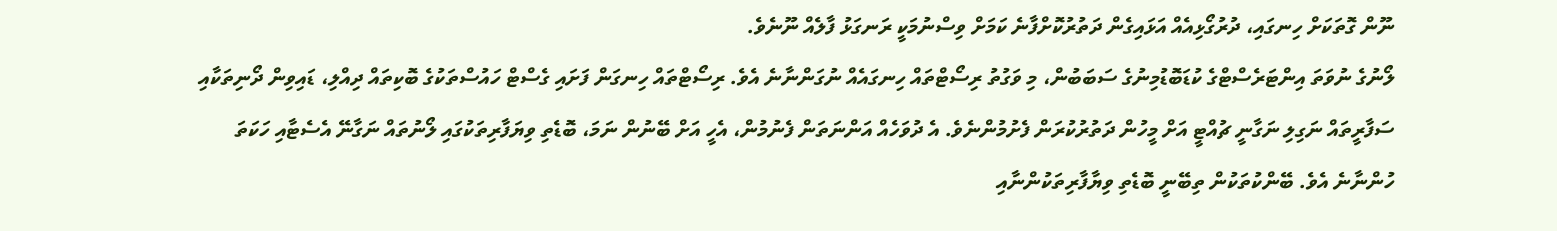ނޫން ގޮތަކަށް ހިނގައި، ދުރުގޯޅިއެއް އަޅައިގެން ދަތުރުކޮށްފާނެ ކަމަށް ވިސްނުމަކީ ރަނގަޅު ފާލެއް ނޫނެވެ.
ލޯނުގެ ނުވަތަ އިންޓަރެސްޓްގެ ކުޑަބޮޑުމިނުގެ ސަބަބުން، މި ވަގުތު ރިސޯޓްތައް ހިނގައެއް ނުގަންނާނެ އެވެ. ރިސޯޓްތައް ހިނގަން ފަށައި ގެސްޓް ހައުސްތަކުގެ ބޮކިތައް ދިއްލި، ޑައިވިން ދޯނިތަކާއި ސަފާރީތައް ނަގިލި ނަގާނީ ޗުއްޓީ އަށް މީހުން ދަތުރުކުރަން ފެށުމުންނެވެ. އެ ދުވަހެއް އަންނަތަން ފެނުމުން، އެހީ އަށް ބޭނުން ނަމަ، ބޮޑެތި ވިޔަފާރިތަކުގައި ލޯނުތައް ނަގާނޭ އެސެޓާއި ހަކަތަ ހުންނާނެ އެވެ. ބޭންކުތަކުން ތިބޭނީ ބޮޑެތި ވިޔާފާރިތަކުންނާއި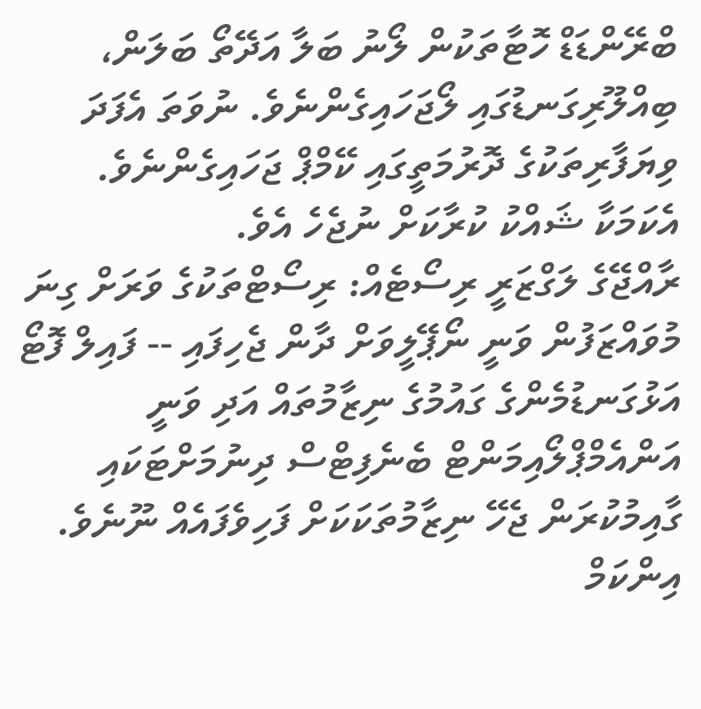ބްރޭންޑަޑް ހޮޓާތަކުން ލޯނު ބަލާ އަދޭތޯ ބަލަން، ބިއްލޫރިގަނޑުގައި ލޯޖަހައިގެންނެވެ. ނުވަތަ އެފަދަ ވިޔަފާރިތަކުގެ ދޮރުމަތީގައި ކޭމްޕް ޖަހައިގެންނެވެ. އެކަމަކާ ޝައްކު ކުރާކަށް ނުޖެހެ އެވެ.
ރާއްޖޭގެ ލަގްޒަރީ ރިސޯޓެއް: ރިސޯޓްތަކުގެ ވަރަށް ގިނަ މުވައްޒަފުން ވަނީ ނޯޕޭލީވަށް ދާން ޖެހިފައި -- ފައިލް ފޮޓޯ
އަޅުގަނޑުމެންގެ ގައުމުގެ ނިޒާމުތައް އަދި ވަނީ އަންއެމްޕްލޯއިމަންޓް ބެނެފިޓްސް ދިނުމަށްޓަކައި ގާއިމުކުރަން ޖެހޭ ނިޒާމުތަކަކަށް ފަހިވެފައެއް ނޫނެވެ. އިންކަމް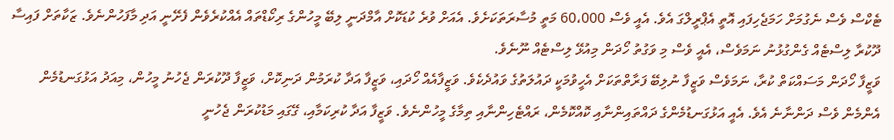ޓެކްސް ވެސް ނެގުމަށް ހަމަޖެހިފައި އޮތީ އެޕްރީލްގަ އެވެ. އެއީ ވެސް 60،000 މަތީ މުސާރަތަކަށެވެ. އެއަށް ވުރެ ކުޑަކޮށް އާމްދަނީ ލިބޭ މީހުންގެ ރިކޯޑްތައް އެއްކުރެވެން ފެށޭނީ އަދި މާފަހުންނެވެ. ޒަކާތަށް ފައިސާ ދޫކުރާ ލިސްޓެއް ގެންގުޅުނު ނަމަވެސް، އެއީ ވެސް މި ވަގުތު ހޯދަން މިއުޅޭ ލިސްޓެއް ނޫނެވެ.
ވަޒީފާ ހޯދަން މަސައްކަތް ކުރާ، ނަމަވެސް ވަޒީފާ ނުލިބޭ ފަރާތްތަކަށް އެހީވުމަކީ ދައުލަތުގެ ވައުދެކެވެ. ވަޒީފާއެއް ހޯދައި، ވަޒީފާ އަދާ ކުރަމުން ދަނިކޮށް، ވަޒީފާ ދޫކުރަން ޖެހުނު މީހުން، މިއަދު އަޅުގަނޑުމެން އެންމެން ވެސް ދަންނާނެ އެވެ. އެއީ އަޅުގަނޑުމެންގެ ދައްތައިންނާއި ކޮއްކޮމެން، ރައްޓެހިންނާއި ތިމާގެ މީހުންނެވެ. ވަޒީފާ އަދާ ކުރިކަމާއި، ގޭގައި މަޑުކުރަން ޖެހުނީ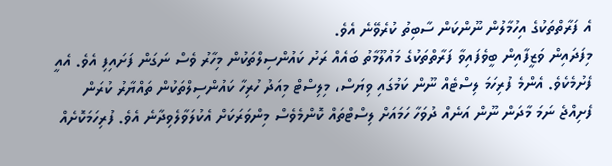އެ ފަރާތްތަކުގެ އިހުމާލުން ނޫންކަން ސާބިތު ކުރެވޭނެ އެވެ.
މިފަދައިން ވަޒީފާއިން ބީވެފައިވާ ފަރާތްތަކުގެ މައުލޫމާތު ބައެއް ރަށު ކައުންސިލްތަކުން މިހާރު ވެސް ނަގަން ފަށައިފި އެވެ. އެއީ ފެށުމެކެވެ. އެންމެ ފުރިހަމަ ލިސްޓެއް ނޫން ކަމުގައި ވިޔަސް، މިލިސްޓް މިއަދު ހުރިހާ ކައުންސިލްތަކުން ތައްޔާރު ކުރަން ފެށިއްޖެ ނަމަ މާދަން ނޫން އަނެއް ދުވަހާ ހަމައަށް ލިސްޓްތައް ކޮންމެވެސް މިންވަރަކަށް އެކުލަވާލެވިދާނެ އެވެ. ފުރިހަމަކޮށެއް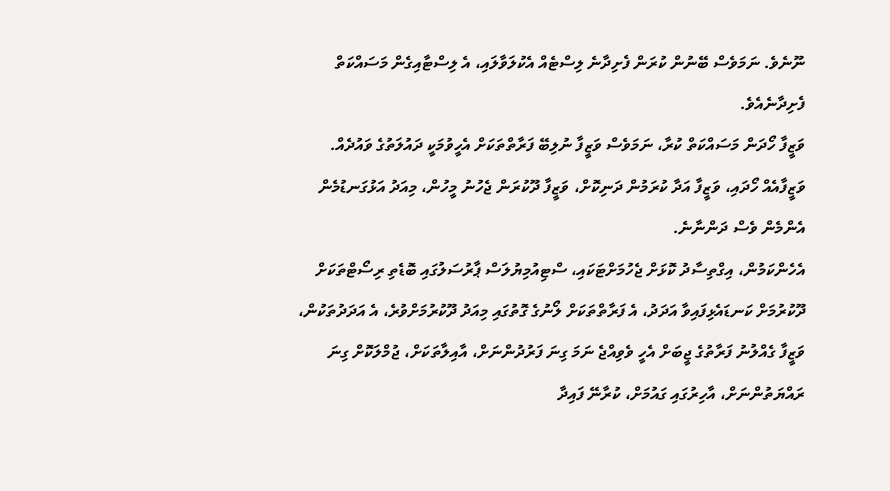ނޫނެވެ. ނަމަވެސް ބޭނުން ކުރަން ފެށިދާނެ ލިސްޓެއް އެކުލަވާލައި، އެ ލިސްޓާއިގެން މަސައްކަތް ފެށިދާނެއެވެ.
ވަޒީފާ ހޯދަން މަސައްކަތް ކުރާ، ނަމަވެސް ވަޒީފާ ނުލިބޭ ފަރާތްތަކަށް އެހީވުމަކީ ދައުލަތުގެ ވައުދެއް. ވަޒީފާއެއް ހޯދައި، ވަޒީފާ އަދާ ކުރަމުން ދަނިކޮށް، ވަޒީފާ ދޫކުރަން ޖެހުނު މީހުން، މިއަދު އަޅުގަނޑުމެން އެންމެން ވެސް ދަންނާނެ.
އެހެންކަމުން، އިގްތިސާދު ކޮޅަށް ޖެހުމަށްޓަކައި، ސްޓިއުމިޔުލަސް ޕާރުސަލުގައި ބޮޑެތި ރިސޯޓްތަކަށް ދޫކުރުމަށް ކަނޑައެޅިފައިވާ އަދަދު، އެ ފަރާތްތަކަށް ލޯނުގެ ގޮތުގައި މިއަދު ދޫކުރުމަށްވުރެ، އެ އަދަދުތަކުން، ވަޒީފާ ގެއްލުނު ފަރާތުގެ ޖީބަށް އެހީ ވެވިއްޖެ ނަމަ ގިނަ ފަރުދުންނަށް، އާއިލާތަކަށް، ޖުމްލަކޮށް ގިނަ ރައްޔަތުންނަށް، އާހިރުގައި ގައުމަށް، ކުރާނޭ ފައިދާ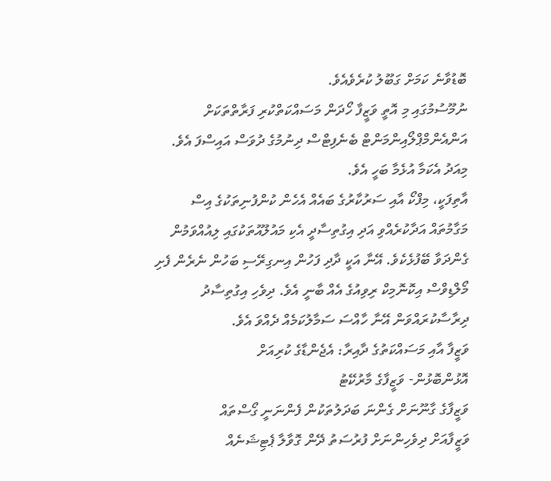ބޮޑުވާނެ ކަމަށް ގަބޫލު ކުރެވެއެވެ.
ނުމޫސުމުގައި މި އޮތީ ވަޒީފާ ހޯދަން މަސައްކަތްކުރި ފަރާތްތަކަށް އަންއެންމްޕްލޯއިންމަންޓް ބެނެފިޓްސް ދިނުމުގެ ދުވަސް އައިސްފަ އެވެ. މިއަދު އެކަމާ އުޅެމާ ބަހީ އެވެ.
އާތިފަކީ، މިފްކޯ އާއި ސަރުކާރުގެ ބައެއް އެހެން ކުންފުނިތަކުގެ އިސް މަގާމުތައް އަދާކުރެއްވި އަދި އިގުތިސާދީ އެކި މައުލޫއުތަކުގައި ލިއުއްވަމުން ގެންދަވާ ބޭފުޅެކެވެ. އޭނާ އަކީ ދާދި ފަހުން އިނގިރޭސި ބަހުން ނެރެން ފެށި މޯލްޑިވްސް އިކޮނޮމިކް ރިވިއުގެ އެއް ބާނީ އެވެ. ދިވެހި އިގުތިސާދު ދިރާސާކުރައްވަން އޭނާ ހާއްސަ ސަމާލުކަމެއް ދެއްވަ އެވެ.
ވަޒީފާ އާއި މަސައްކަތުގެ ދާއިރާ: އެޖެންޑާގެ ކުރިއަށް
އޮޅުންބޮޅުން- ވަޒީފާގެ މާރުކޭޓު
ވަޒީފާގެ ގާނޫނަށް ގެންނަ ބަދަލުތަކުން ފެންނަނީ ގޯސްތައް
ވަޒީފާއަށް ދިވެހިންނަށް ފުރުސަތު ދޭން ގޮވާލާ ޕެޓިޝަނެއް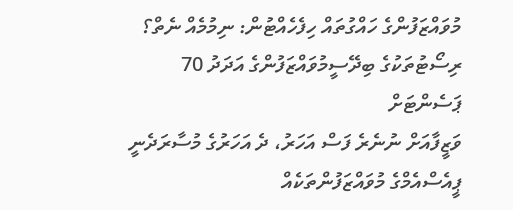މުވައްޒަފުންގެ ހައްގުތައް ހިފެހެއްޓުން: ނިމުމެއް ނެތް؟
ރިސޯޓުތަކުގެ ބިދޭސީމުވައްޒަފުންގެ އަދަދު 70 ޕަސެންޓަށް
ވަޒީފާއަށް ނުނެރެ ފަސް އަހަރު، ދެ އަހަރުގެ މުސާރަދެނީ
ޕީއެސްއެމްގެ މުވައްޒަފުންތަކެއް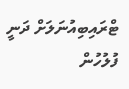ޓްރައިބިއުނަލަށް ދަނީ
ފުލުހުން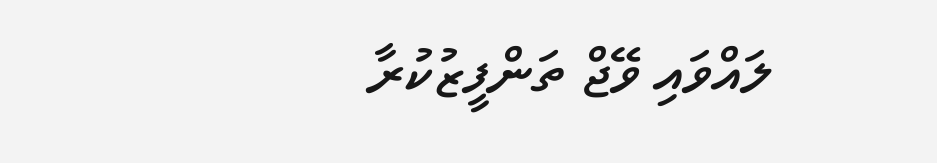ލައްވައި ވޭޖް ތަންފީޒުކުރާ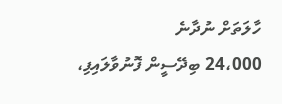ހާލަތަށް ނުދާނެ
24،000 ބިދޭސީން ފޮނުވާލައިފި،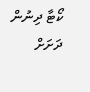ކޯޓާ ދިނުން ދަށަށް